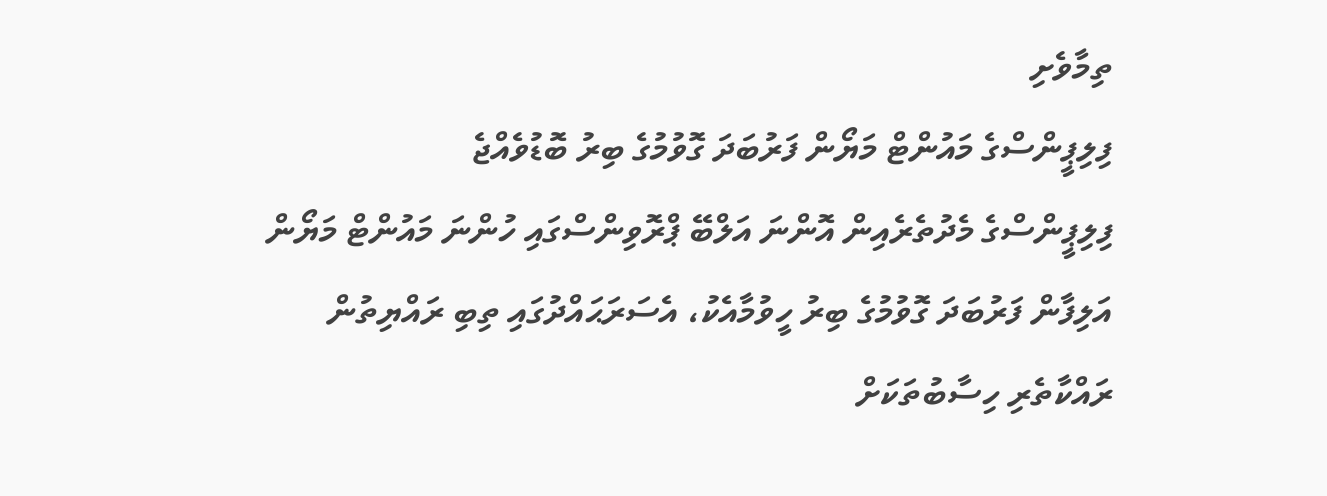ތިމާވެށި
ފިލިޕީންސްގެ މައުންޓް މަޔޯން ފަރުބަދަ ގޮވުމުގެ ބިރު ބޮޑުވެއްޖެ
ފިލިޕީންސްގެ މެދުތެރެއިން އޮންނަ އަލްބޭ ޕްރޮވިންސްގައި ހުންނަ މައުންޓް މަޔޯން އަލިފާން ފަރުބަދަ ގޮވުމުގެ ބިރު ހީވުމާއެކު، އެސަރަޙައްދުގައި ތިބި ރައްޔިތުން ރައްކާތެރި ހިސާބުތަކަށް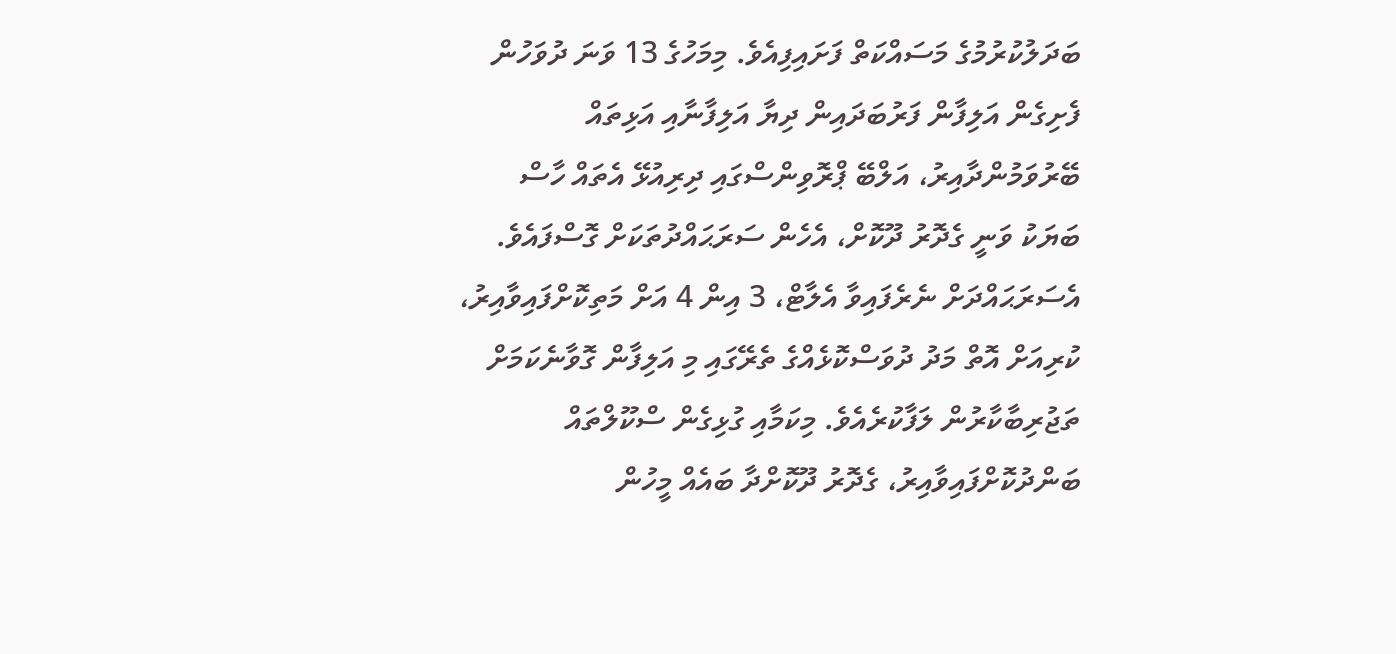ބަދަލުކުރުމުގެ މަސައްކަތް ފަށައިފިއެވެ. މިމަހުގެ 13 ވަނަ ދުވަހުން ފެށިގެން އަލިފާން ފަރުބަދައިން ދިޔާ އަލިފާނާއި އަޅިތައް ބޭރުވަމުންދާއިރު، އަލްބޭ ޕްރޮވިންސްގައި ދިރިއުޅޭ އެތައް ހާސް ބަޔަކު ވަނީ ގެދޮރު ދޫކޮށް، އެހެން ސަރަޙައްދުތަކަށް ގޮސްފައެވެ.
އެސަރަޙައްދަށް ނެރެފައިވާ އެލާޓް، 3 އިން 4 އަށް މަތިކޮށްފައިވާއިރު، ކުރިއަށް އޮތް މަދު ދުވަސްކޮޅެއްގެ ތެރޭގައި މި އަލިފާން ގޮވާނެކަމަށް ތަޖުރިބާކާރުން ލަފާކުރެއެވެ. މިކަމާއި ގުޅިގެން ސްކޫލްތައް ބަންދުކޮށްފައިވާއިރު، ގެދޮރު ދޫކޮށްދާ ބައެއް މީހުން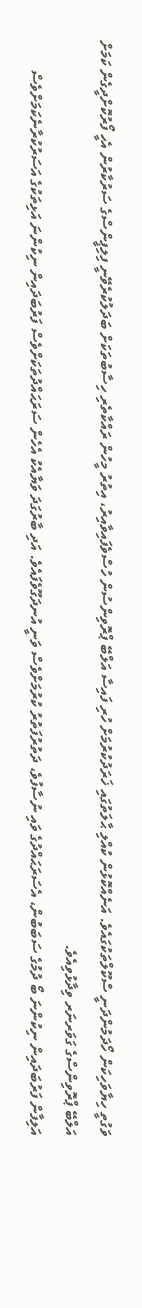ވަގުތީ ހިޔާވަހިކަން ހޯދަމުންދަނީ ސްކޫލްތަކުގައެވެ. އަނެއްކޮޅުން ކުއްލި ޙާލަތުގައި ޚަރަދުކުރުމަށް ހުރި ފައިސާ އަލްބޭ ޕްރޮވިންސުން ހުސްވެފައިވާއިރު، އިތުރު މީހުން ރައްކާތެރި ހިސާބުތަކަށް ބަދަލުކުރެވޭނީ ފިލިޕީންސްގެ ސަރުކާރުން އެހީ ފޯރުކޮށްދީގެން ކަމަށް އަލްބޭ ޕްރޮވިންސްގެ ގަވަރނަރ ވިދާޅުވިއެވެ.
އަލިފާން ފަރުބަދައިން ނިކުންނަ ބޯ ދުމުގެ ސަބަބުން، އެސަރަޙައްދުގެ ވައި ނުސާފުވެ، ދަތުރުފަތުރު ކުރުމަށްވެސް ވަނީ އުނދަގޫވެފައެވެ. އަދި ބާރުގަދަ ވަޔާއެކު އެހެން ސަރަޙައްދުތަކަށްވެސް ފަރުބަދައިން ނިކުންނަ އަޅިތަކުގެ އަސަރުކުރާނެކަމަށްވެސް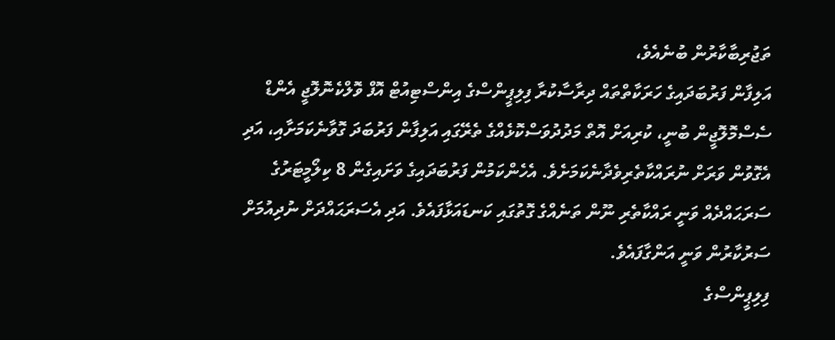ތަޖުރިބާކާރުން ބުނެއެވެ،
އަލިފާން ފަރުބަދައިގެ ހަރަކާތްތައް ދިރާސާކުރާ ފިލިޕީންސްގެ އިންސްޓިއުޓް އޮފް ވޮލްކެނޮލޮޖީ އެންޑް ސެސްމޮލޮޖީން ބުނީ، ކުރިއަށް އޮތް މަދުދުވަސްކޮޅެއްގެ ތެރޭގައި އަލިފާން ފަރުބަދަ ގޮވާނެކަމަށާއި، އަދި އެގޮވުން ވަރަށް ނުރައްކާތެރިވެދާނެކަމަށެވެ. އެހެންކަމުން ފަރުބަދައިގެ ވަށައިގެން 8 ކިލޯމީޓަރުގެ ސަރަޙައްދެއް ވަނީ ރައްކާތެރި ނޫން ތަނެއްގެ ގޮތުގައި ކަނޑައަޅާފައެވެ. އަދި އެސަރަޙައްދަށް ނުދިއުމަށް ސަރުކާރުން ވަނީ އަންގާފައެވެ.
ފިލިޕީންސްގެ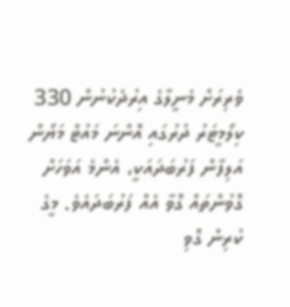ވެރިރަށް މެނީލާގެ އިރުދެކުނުން 330 ކިލޯމީޓަރު ދުރުގައި އޮންނަ މައުޓް މަޔޯން އަލިފާން ފަރުބަދައަކީ، އެންމެ އަވަހަށް ގޮވުންތައް ގޮވާ އެއް ފަރުބަދައެވެ. މީގެ ކުރިން ގޮވި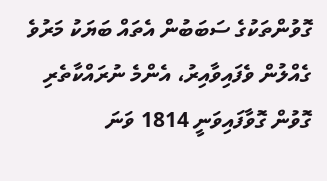ގޮވުންތަކުގެ ސަބަބުން އެތައް ބަޔަކު މަރުވެ ގެއްލުން ވެފައިވާއިރު، އެންމެ ނުރައްކާތެރި ގޮވުން ގޮވާފައިވަނީ 1814 ވަނަ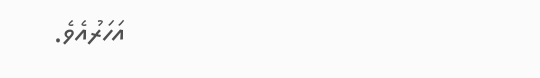އަހަރުއެވެ.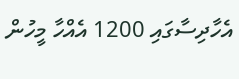އެހާދިސާގައި 1200 އެއްހާ މީހުން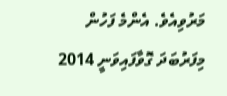މަރުވިއެވެ. އެންމެ ފަހުން މިފަރުބަދަ ގޮވާފައިވަނީ 2014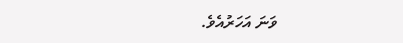ވަނަ އަހަރުއެވެ.